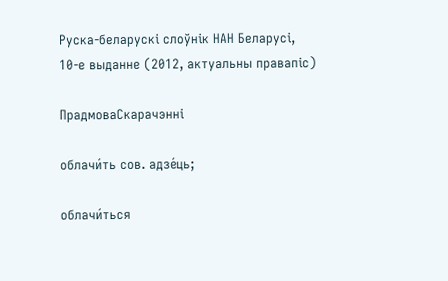Руска-беларускі слоўнік НАН Беларусі, 10-е выданне (2012, актуальны правапіс)

ПрадмоваСкарачэнні

облачи́ть сов. адзе́ць;

облачи́ться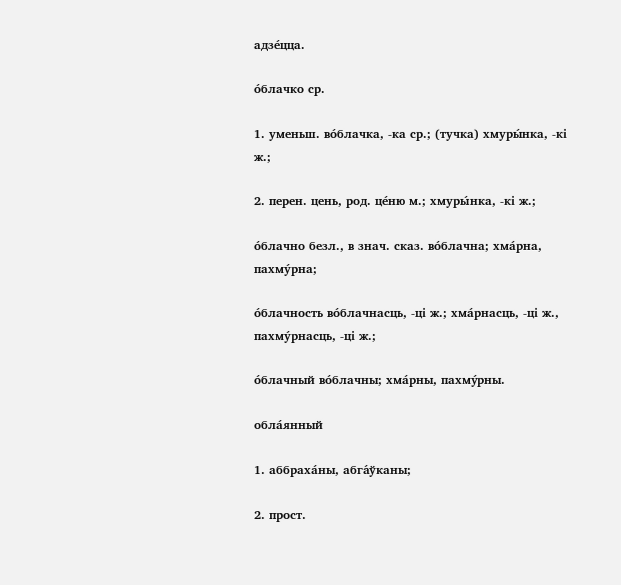адзе́цца.

о́блачко ср.

1. уменьш. во́блачка, -ка ср.; (тучка) хмуры́нка, -кі ж.;

2. перен. цень, род. це́ню м.; хмуры́нка, -кі ж.;

о́блачно безл., в знач. сказ. во́блачна; хма́рна, пахму́рна;

о́блачность во́блачнасць, -ці ж.; хма́рнасць, -ці ж., пахму́рнасць, -ці ж.;

о́блачный во́блачны; хма́рны, пахму́рны.

обла́янный

1. аббраха́ны, абга́ўканы;

2. прост.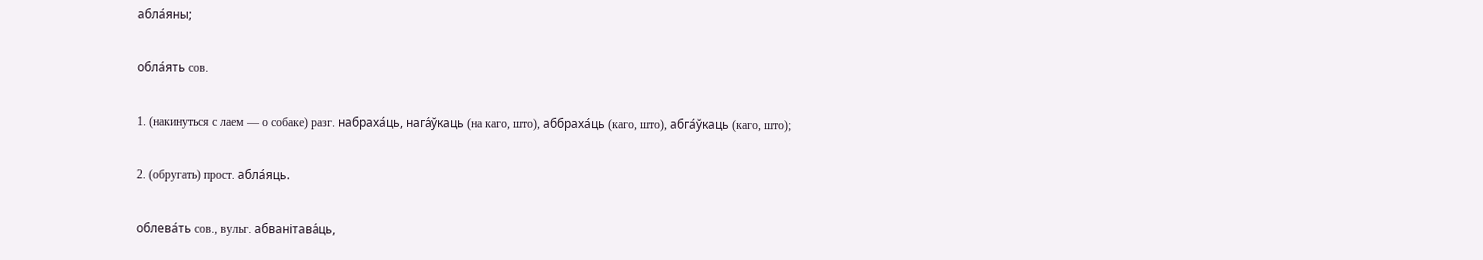абла́яны;

обла́ять сов.

1. (накинуться с лаем — о собаке) разг. набраха́ць, нага́ўкаць (на каго, што), аббраха́ць (каго, што), абга́ўкаць (каго, што);

2. (обругать) прост. абла́яць.

облева́ть сов., вульг. абванітава́ць,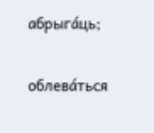абрыга́ць;

облева́ться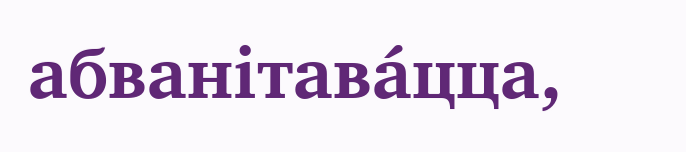абванітава́цца,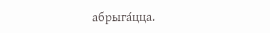абрыга́цца.